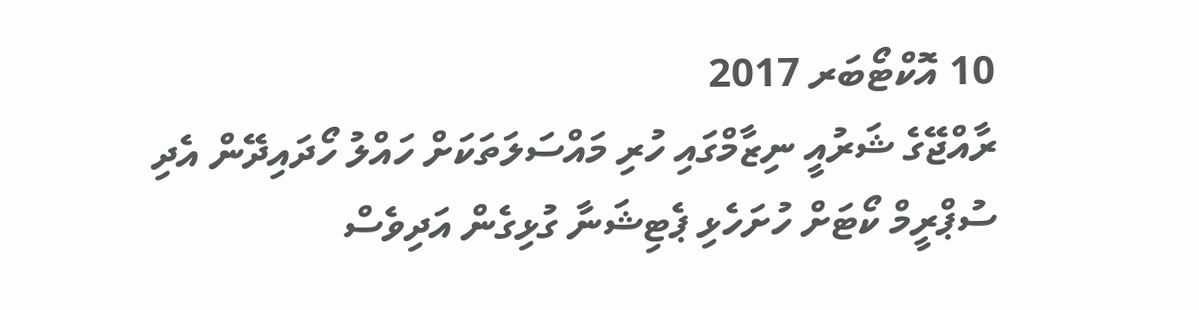10 އޮކްޓޯބަރ 2017
ރާއްޖޭގެ ޝަރުއީ ނިޒާމްގައި ހުރި މައްސަލަތަކަށް ހައްލު ހޯދައިދޭން އެދި ސުޕްރީމް ކޯޓަށް ހުށަހެޅި ޕެޓިޝަނާ ގުޅިގެން އަދިވެސް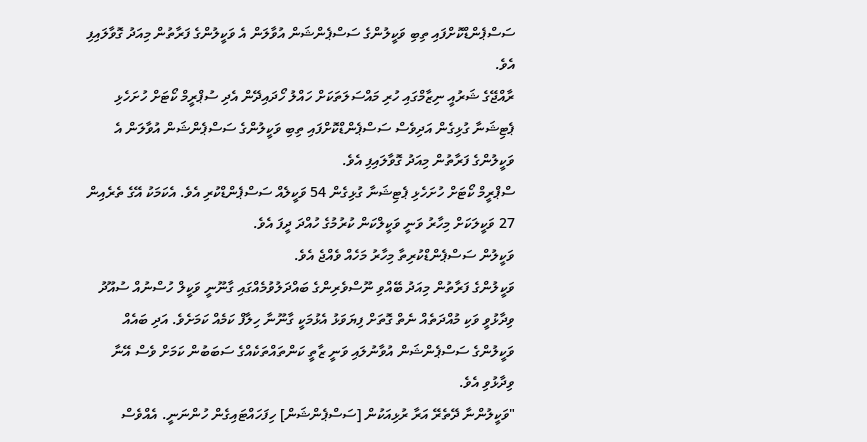ސަސްޕެންޑްކޮށްފައި ތިބި ވަކީލުންގެ ސަސްޕެންޝަން އުވާލަން އެ ވަކީލުންގެ ފަރާތުން މިއަދު ގޮވާލައިފި އެވެ.
ރާއްޖޭގެ ޝަރުއީ ނިޒާމްގައި ހުރި މައްސަލަތަކަށް ހައްލު ހޯދައިދޭން އެދި ސުޕްރީމް ކޯޓަށް ހުށަހެޅި ޕެޓިޝަނާ ގުޅިގެން އަދިވެސް ސަސްޕެންޑްކޮށްފައި ތިބި ވަކީލުންގެ ސަސްޕެންޝަން އުވާލަން އެ ވަކީލުންގެ ފަރާތުން މިއަދު ގޮވާލައިފި އެވެ.
ސްޕްރީމް ކޯޓަށް ހުށަހެޅި ޕެޓިޝަނާ ގުޅިގެން 54 ވަކީލެއް ސަސްޕެންޑްކުރި އެވެ. އެކަމަކު އޭގެ ތެރެއިން 27 ވަކީލަކަށް މިހާރު ވަނީ ވަކީލްކަން ކުރުމުގެ ހުއްދަ ދީފަ އެވެ.
ވަކީލުން ސަސްޕެންޑްކުރިތާ މިހާރު މަހެއް ވެއްޖެ އެވެ.
ވަކީލުންގެ ފަރާތުން މިއަދު ބޭއްވި ނޫސްވެރިންގެ ބައްދަލުވުމެއްގައި ގާނޫނީ ވަކީލް ހުސްނުއް ސުއޫދު ވިދާޅުވީ ވަކި މުއްދަތެއް ނެތް ގޮތަށް ފިޔަވަޅު އެޅުމަކީ ގާނޫނާ ހިލާފް ކަމެއް ކަމަށެވެ. އަދި ބައެއް ވަކީލުންގެ ސަސްޕެންޝަން އުވާނުލައި ވަނީ ޒާތީ ކަންތައްތަކެއްގެ ސަބަބުން ކަމަށް ވެސް އޭނާ ވިދާޅުވި އެވެ.
"ވަކީލުންނާ ދޭތެރޭ އަރާ ރުޅިއަކުން [ސަސްޕެންޝަން] ހިފަހައްޓައިގެން ހުންނަނީ. އެއްވެސް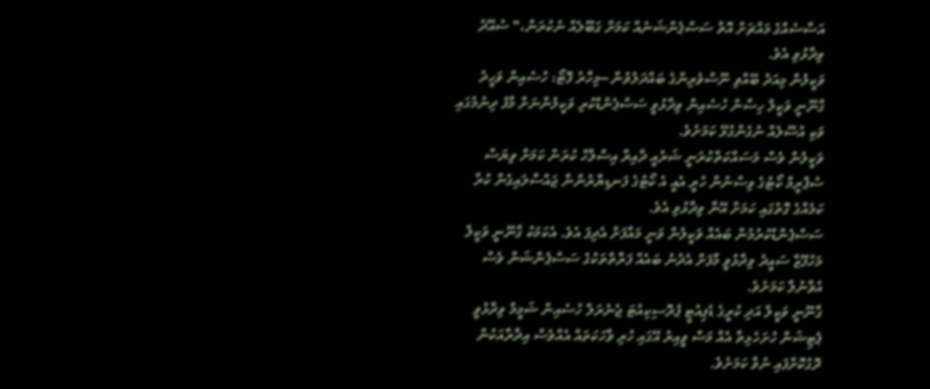އަސާސެއްގެ މައްޗަށް އޮތް ސަސްޕެންޝަނެއް ކަމަށް ގަބޫލެއް ނުކުރަން،" ސުއޫދު ވިދާޅުވި އެވެ.
ވަކީލުން މިއަދު ބޭއްވި ނޫސްވެރިންގެ ބައްދަލުވުން --މިހާރު ފޮޓޯ: ހުސެއިން ވަހީދު
ގާނޫނީ ވަކީލް ހިސާން ހުސެއިން ވިދާޅުވީ ސަސްޕެންޑްކުރި ވަކީލުންނަށް މާފު ދިނުމުގައި ވަކި އުސޫލެއް ނުގެންގުޅޭ ކަމަށެވެ.
ވަކީލުން ވެސް މަސައްކަތްކުރަނީ ޝަރުއީ ދާއިރާ އިސްލާހް ކުރަން ކަމަށް ވިޔަސް ސުޕްރީމް ކޯޓުގެ ވިސްނުން ހުރީ އެއީ އެ ކޯޓުގެ ފަނޑިޔާރުންނާ ޖައްސާލައިގެން ކުރާ ކަމެއްގެ ގޮތުގައި ކަމަށް އޭނާ ވިދާޅުވި އެވެ.
ސަސްޕެންޑްކުރުމުން ބައެއް ވަކީލުން ވަނީ މައާފަށް އެދިފަ އެވެ. އެކަމަކު ގާނޫނީ ވަކީލް މަހުފޫޒް ސައީދު ވިދާޅުވީ މާފަށް އެދުނު ބައެއް ފަރާތްތަކުގެ ސަސްޕެންޝަން ވެސް އުވާނުލާ ކަމަށެވެ.
ގާނޫނީ ވަކީލް އަދި ކުރީގެ ޑެޕިއުޓީ ޕުރޮސިކިއުޓަ ޖެނެރަލް ހުސެއިން ޝަމީމް ވިދާޅުވީ ޕެޓިޝަން ހުށަހެޅިތާ އެއް މަސް ވީއިރު އޭގައި ހުރި ވާހަކަތައް އެއްވެސް އިދާރާއަކުން ދޮގުކޮށްފައި ނުވާ ކަމަށެވެ.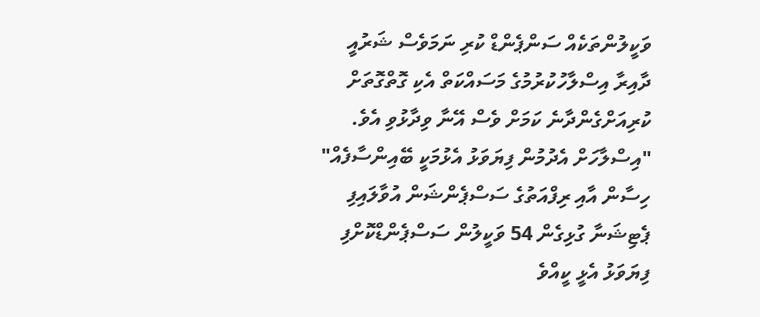ވަކީލުންތަކެއް ސަންޕެންޑް ކުރި ނަމަވެސް ޝަރުއީ ދާއިރާ އިސްލާހުކުރުމުގެ މަސައްކަތް އެކި ގޮތްގޮތަށް ކުރިއަށްގެންދާނެ ކަމަށް ވެސް އޭނާ ވިދާޅުވި އެވެ.
"އިސްލާހަށް އެދުމުން ފިޔަވަޅު އެޅުމަކީ ބޭއިންސާފެއް"
ހިސާން އާއި ރިފްއަތުގެ ސަސްޕެންޝަން އުވާލައިފި
ޕެޓިޝަނާ ގުޅިގެން 54 ވަކީލުން ސަސްޕެންޑްކޮށްފި
ފިޔަވަޅު އެޅީ ކީއްވެ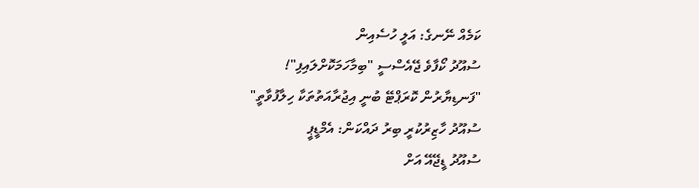ކަމެއް ނޭނގެ: އަލީ ހުސެއިން
ސުއޫދު ކޯފާވެ ޖޭއެސްސީ "ބިމާހަމަކޮށްލައިފި"!
"ފަނޑިޔާރުން ކޮރަޕްޓޭ ބުނީ އިޖުރާއަތުތަކާ ހިލާފުވާތީ"
ސުއޫދު ހާޒިރުކުރީ ބިރު ދައްކަން: އެމްޑީޕީ
ސުއޫދު ޑީޖޭއޭ އަށް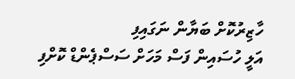ހާޒިރުކޮށް ބަޔާން ނަގައިފި
އަލީ ހުސައިން ފަސް މަހަށް ސަސްޕެންޑް ކޮށްފި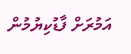އަމުރަށް ފާޑުކިޔުމުން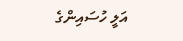އަލީ ހުސައިންގެ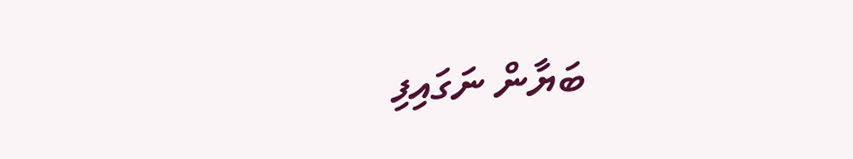ބަޔާން ނަގައިފި